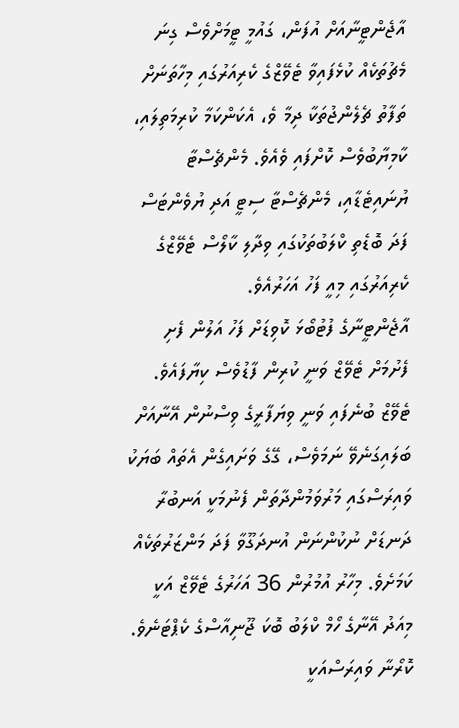އާޖެންޓީނާއަށް އުފަން، ގައުމީ ޓީމަށްވެސް ގިނަ މެޗުތަކެއް ކުޅެފައިވާ ޓެވޭޒްގެ ކެރިއަރުގައި މިހާތަނަށް ތަފާތު ޗެލެންޖުތަކާ ދިމާ ވެ، އެކަންކަމާ ކުރިމަތިލައި، ކާމިޔާބުވެސް ކޮށްފައި ވެއެވެ. މެންޗެސްޓާ ޔުނައިޓެޑާއި، މެންޗެސްޓާ ސިޓީ އަދި ޔުވެންޓަސް ފަދަ ބޮޑެތި ކްލަބުތަކުގައި ވިދާލި ކާލޯސް ޓެވޭޒްގެ ކެރިއަރުގައި މިއީ ފަހު އަހަރުއެވެ.
އާޖެންޓީނާގެ ފުޓުބޯޅަ ކޮވިޑަށް ފަހު އަލުން ފެށި ފެށުމަށް ޓެވޭޒް ވަނީ ކުރިން ފާޑުވެސް ކިޔާފައެވެ. ޓެވޭޒް ބުނެފައި ވަނީ ވިޔަފާރީގެ ވިސްނުން އޭނާއަށް ބަލައިގަނެވޭ ނަމަވެސް، ގޭގެ ވަށައިގެން އެތައް ބަޔަކު ވައިރަސްގައި މަރުވަމުންދާތަން ފެނުމަކީ އަނބުރާ ދަނޑަށް ނުކުންނަން އުނދަގޫވާ ފަދަ މަންޒަރުތަކެއް ކަމަށެވެ. މިހާރު އުމުރުން 36 އަހަރުގެ ޓެވޭޒް އަކީ މިއަދު އޭނާގެ ހޯމް ކްލަބު ބޮކަ ޖޫނިއާސްގެ ކެޕްޓަނެވެ.
ކޮރޯނާ ވައިރަސްއަކީ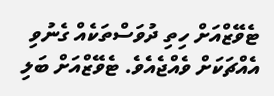ޓެވޭޒްއަށް ހިތި ދުވަސްތަކެއް ގެނުވި އެއްޗަކަށް ވެއްޖެއެވެ. ޓެވޭޒްއަށް ބަލި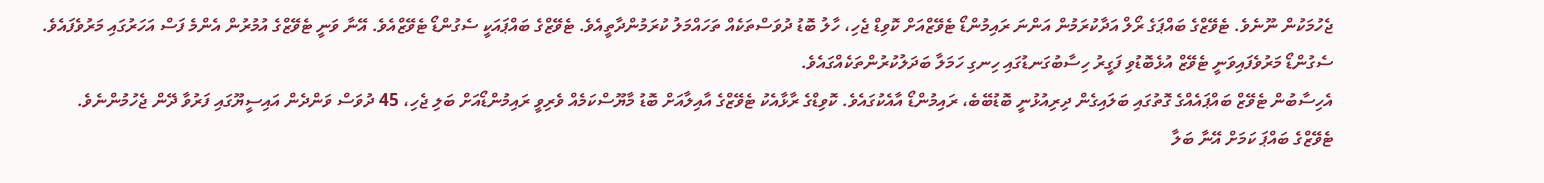ޖެހުމަކުން ނޫނެވެ. ޓެވޭޒްގެ ބައްޕަގެ ރޯލް އަދާކުރަމުން އަންނަ ރައިމުންޑޯ ޓެވޭޒްއަށް ކޮވިޑް ޖެހި، ހާލު ބޮޑު ދުވަސްތަކެއް ތަހައްމަލު ކުރަމުންދާތީއެވެ. ޓެވޭޒްގެ ބައްޕައަކީ ސެގުންޑޯ ޓެވޭޒްއެވެ. އޭނާ ވަނީ ޓެވޭޒްގެ އުމުރުން އެންމެ ފަސް އަހަރުގައި މަރުވެފައެވެ. ސެގުންޑޯ މަރުވެފައިވަނީ ޓެވޭޒް އުޅެބޮޑުވި ފަގީރު ހިސާބުގަނޑުގައި ހިނގި ހަމަލާ ބަދަލުކުރުންތަކެއްގައެވެ.
އެހިސާބުން ޓެވޭޒް ބައްޕައެއްގެ ގޮތުގައި ބަލައިގެން ދިރިއުޅުނީ ބޮޑުބޭބެ، ރައިމުންޑޯ އާއެކުގައެވެ. ކޮވިޑްގެ ރާޅާއެކު ޓެވޭޒްގެ އާއިލާއަށް ބޮޑު މާޔޫސްކަމެއް ވެރިވީ ރައިމުންޑޯއަށް ބަލި ޖެހި، 45 ދުވަސް ވަންދެން އައިސީޔޫގައި ފަރުވާ ދޭން ޖެހުމުންނެވެ. ޓެވޭޒްގެ ބައްޕަ ކަމަށް އޭނާ ބަލާ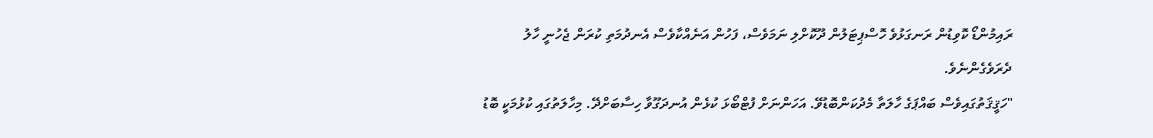ރައިމުންޑޯ ކޮވިޑުން ރަނގަޅުވެ ހޮސްޕިޓަލުން ދޫކޮށްލި ނަމަވެސް، ފަހުން އަނެއްކާވެސް އެނދުމަތި ކުރަން ޖެހުނީ ހާލު ދެރަވެގެންނެވެ.
"ހަޤީޤަތުގައިވެސް ބައްޕަގެ ހާލަތާ މެދުކަންބޮޑުވޭ. އަހަންނަށް ފުޓްބޯޅަ ކުޅެން އުނދަގޫވާ ހިސާބަށްދޭ. މިހާލަތުގައި ކުޅުމަކީ ބޮޑު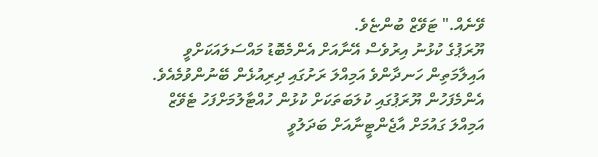ވޭނެއް." ޓަވޭޒް ބުންޏެވެ.
ޔޫރަޕުގެ ކުޅުނު އިރުވެސް އޭނާއަށް އެންމެބޮޑު މައްސަލައަކަށްވީ އައިލާމަތިން ހަނދާންވެ އަމިއްލަ ރަށުގައި ދިރިއުޅެން ބޭނުންވުމެއެވެ. އެންމެފަހުން ޔޫރަޕުގައި ކުލަބަތަކަށް ކުޅުން ހުއްޓާލުމަށްފަހު ޓެވޭޒް އަމިއްލަ ގައުމަށް އާޖެންޓީނާއަށް ބަދަލުވީ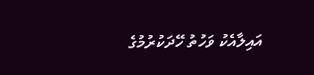އައިލާއެކު ވަހުތު ހޭދަކުރުމުގެ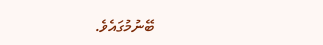ބޭނުމުގައެވެ.